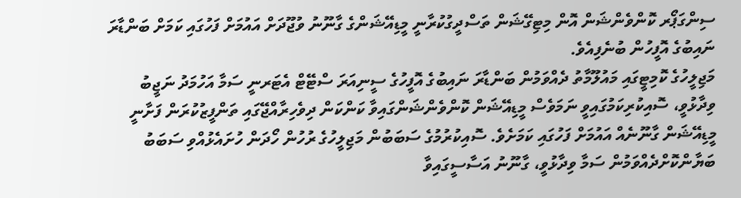ސިންގަޕޯރ ކޮންވެންޝަން އޮން މިޓިގޭޝަން ތަސްދީގުކުރާނީ މީޑިއޭޝަންގެ ގާނޫނު ވުޖޫދަށް އައުމަށް ފަހުގައި ކަމަށް ބަންޑާރަ ނައިބުގެ އޮފީހުން ބުނެފިއެވެ.
މަޖިލީހުގެ ކޮމިޓީގައި މައުލޫމާތު ދެއްވަމުން ބަންޑާރަ ނައިބުގެ އޮފީހުގެ ސީނިއަރަ ސްޓޭޓް އެޓަރނީ ސަމާ އަހުމަދު ނަޖީބު ވިދާޅުވީ، ސޮއިކުރިކަމުގައިވީ ނަމަވެސް މީޑިއޭޝަން ކޮންވެންޝަންގައިވާ ކަންކަން ދިވެހިރާއްޖޭގައި ތަންފީޒުކުރަން ފަށާނީ މީޑިއޭޝަން ގާނޫނެއް އައުމަށް ފަހުގައި ކަމަށެވެ. ސޮއިކުރުމުގެ ސަބަބުން މަޖިލީހުގެ ރުހުން ހޯދަން ހުށައެޅުއްވި ސަބަބު ބަޔާންކޮށްދެއްވަމުން ސަމާ ވިދާޅުވީ، ގާނޫނު އަސާސީގައިވާ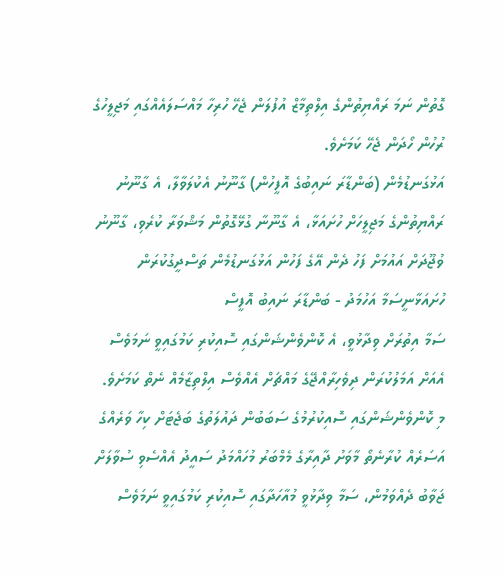ގޮތުން ނަމަ ރައްޔިތުންގެ އިލްތިމާޒް އުފުލަން ޖެހޭ ހުރިހާ މައްސަލައެއްގައި މަޖިލީހުގެ ރުހުން ހޯދަން ޖެހޭ ކަމަށެވެ.
އަޅުގަނޑުމެން (ބަންޑާރަ ނައިބުގެ އޮފީހުން) ގާނޫނު އެކުލަވާލާ، އެ ގާނޫނު ރައްޔިތުންގެ މަޖިލީހަށް ހުށައަޅާ، އެ ގާނޫނާ ގުޅޭގޮތުން މަޝްވަރާ ކުރެވި، ގާނޫނު ވުޖޫދަށް އައުމަށް ފަހު ދެން އޭގެ ފަހުން އަޅުގަނޑުމެން ތަސްދީގުކުރަން ހުށައަޅާނީސަމާ އަހުމަދު - ބަންޑާރަ ނައިބު އޮފީސް
ސަމާ އިތުރަށް ވިދާޅުވީ، އެ ކޮންވެންޝަންގައި ސޮއިކުރި ކަމުގައިވީ ނަމަވެސް އެއަށް އަމަލުކުރަން ދިވެހިރާއްޖޭގެ މައްޗަށް އެއްވެސް އިލްތިޒާމެއް ނެތް ކަމަށެވެ.
މި ކޮންވެންޝަންގައި ސޮއިކުރުމުގެ ސަބަބުން ދައުލަތުގެ ބަޖެޓަށް ކިހާ ވަރެއްގެ އަސަރެއް ކުރާނެތޯ މާވަށު ދާއިރާގެ މެމްބަރު މުހައްމަދު ސައީދު އެއްސެވި ސުވާލަށް ޖަވާބު ދެއްވަމުން، ސަމާ ވިދާޅުވީ މުއާހަދާގައި ސޮއިކުރި ކަމުގައިވީ ނަމަވެސް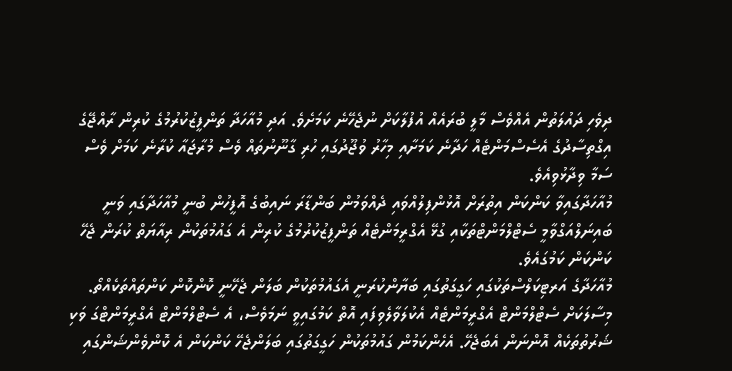ދިވެހި ދައުލަތުން އެއްވެސް މާލީ ބުރައެއް އުފުލާކަށް ނުޖެހޭނެ ކަމަށެވެ. އަދި މުއާހަދާ ތަންފީޒުކުރުމުގެ ކުރިން ރާއްޖޭގެ އިގްތިސާދުގެ އެސެސްމަންޓެއް ހަދާނެ ކަމަށާއި މިހާރު ވުޖޫދުގައި ހުރި ގާނޫނުތައް ވެސް މުރާޖައާ ކުރާނެ ކަމަށް ވެސް ސަމާ ވިދާޅުވިއެވެ.
މުއާހަދާގައިވާ ކަންކަން އިތުރަށް އޮޅުންފިލުއްވައި ދެއްވަމުން ބަންޑާރަ ނައިބުގެ އޮފީހުން ބުނީ މުއާހަދާގައި ވަނީ ބައިނަލްއަގްވާމީ ސެޓްލްމަންޓްތަކާއި ގުޅޭ އެގްރީމަންޓެއް ތަންފީޒުކުރުމުގެ ކުރިން އެ ގައުމުތަކުން ރިއާޔަތް ކުރަން ޖެހޭ ކަންކަން ކަމުގައެވެ.
މުއާހަދާގެ އަރޓިކަލްސްތަކުގައި ހަގީގަތުގައި ބަޔާންކުރަނީ އެގައުމުތަކުން ބަލަން ޖެހޭނީ ކޮންކޮން ކަންތައްތަކެއްތޯ. މިސާލަކަށް ސެޓްލްމަންޓް އެގްރީމަންޓެއް އެކުލަވާލެވިފައި އޮތް ކަމުގައިވީ ނަމަވެސް، އެ ސެޓްލްމަންޓް އެގްރީމަންޓްގަ ވަކި ޝަރުތުތަކެއް އޮންނަން އެބަޖެހޭ. އެހެންކަމުން ގައުމުތަކުން ހަގީގަތުގައި ބަލަންޖެހޭ ކަންކަން އެ ކޮންވެންޝަންގައި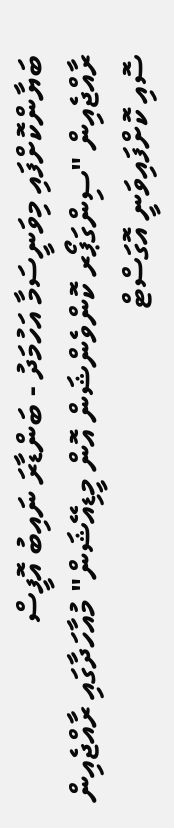ބަޔާންކޮށްފައި މިވަނީސަމާ އަހުމަދު - ބަންޑާރަ ނައިބު އޮފީސް
ރާއްޖެއިން "ސިންގަޕޯރ ކޮންވެންޝަން އޮން މީޑިއޭޝަން" މުއާހަދާގައި ރާއްޖެއިން ސޮއި ކޮށްފައިވަނީ އޮގަސްޓް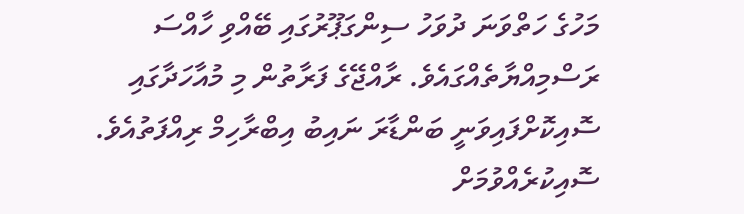މަހުގެ ހަތްވަނަ ދުވަހު ސިންގަޕޫރުގައި ބޭއްވި ހާއްސަ ރަސްމިއްޔާތެއްގައެވެ. ރާއްޖޭގެ ފަރާތުން މި މުއާހަދާގައި ސޮއިކޮށްފައިވަނީ ބަންޑާރަ ނައިބު އިބްރާހިމް ރިއްފަތުއެވެ. ސޮއިކުރެއްވުމަށް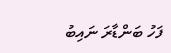ފަހު ބަންޑާރަ ނައިބު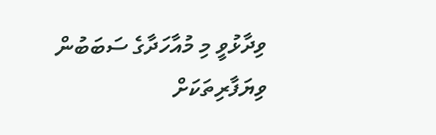ވިދާޅުވީ މި މުއާހަދާގެ ސަބަބުން ވިޔަފާރިތަކަށް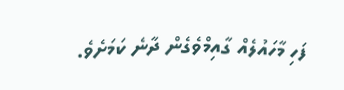ފަހި މާހައުލެއް ގާއިމްވެގެން ދާނެ ކަމަށެވެ.